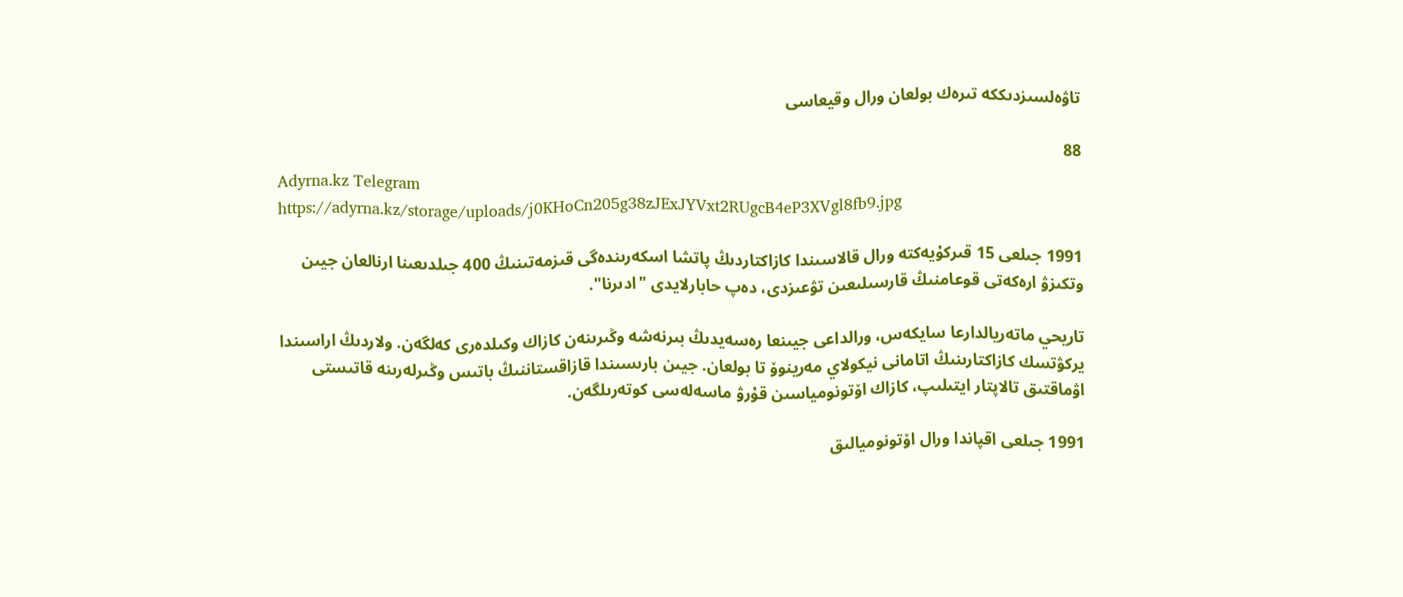تاۋەلسىزدىككە تىرەك بولعان ورال وقيعاسى

88
Adyrna.kz Telegram
https://adyrna.kz/storage/uploads/j0KHoCn205g38zJExJYVxt2RUgcB4eP3XVgl8fb9.jpg

1991 جىلعى 15 قىركۇيەكتە ورال قالاسىندا كازاكتاردىڭ پاتشا اسكەرىندەگى قىزمەتىنىڭ 400 جىلدىعىنا ارنالعان جيىن وتكىزۋ ارەكەتى قوعامنىڭ قارسىلىعىن تۋعىزدى، دەپ حابارلايدى "ادىرنا".

تاريحي ماتەريالدارعا سايكەس، ورالداعى جيىنعا رەسەيدىڭ بىرنەشە وڭىرىنەن كازاك وكىلدەرى كەلگەن. ولاردىڭ اراسىندا يركۋتسك كازاكتارىنىڭ اتامانى نيكولاي مەرينوۆ تا بولعان. جيىن بارىسىندا قازاقستاننىڭ باتىس وڭىرلەرىنە قاتىستى اۋماقتىق تالاپتار ايتىلىپ، كازاك اۆتونومياسىن قۇرۋ ماسەلەسى كوتەرىلگەن.

1991 جىلعى اقپاندا ورال اۆتونوميالىق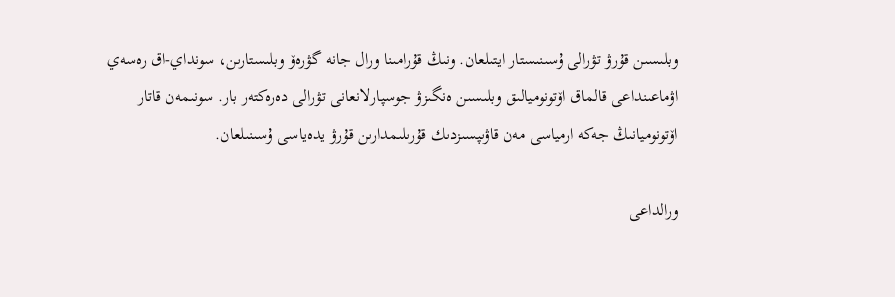وبلىسىن قۇرۋ تۋرالى ۇسىنىستار ايتىلعان. ونىڭ قۇرامىنا ورال جانە گۋرەۆ وبلىستارىن، سونداي-اق رەسەي اۋماعىنداعى قالماق اۆتونوميالىق وبلىسىن ەنگىزۋ جوسپارلانعانى تۋرالى دەرەكتەر بار. سونىمەن قاتار اۆتونوميانىڭ جەكە ارمياسى مەن قاۋىپسىزدىك قۇرىلىمدارىن قۇرۋ يدەياسى ۇسىنىلعان.

ورالداعى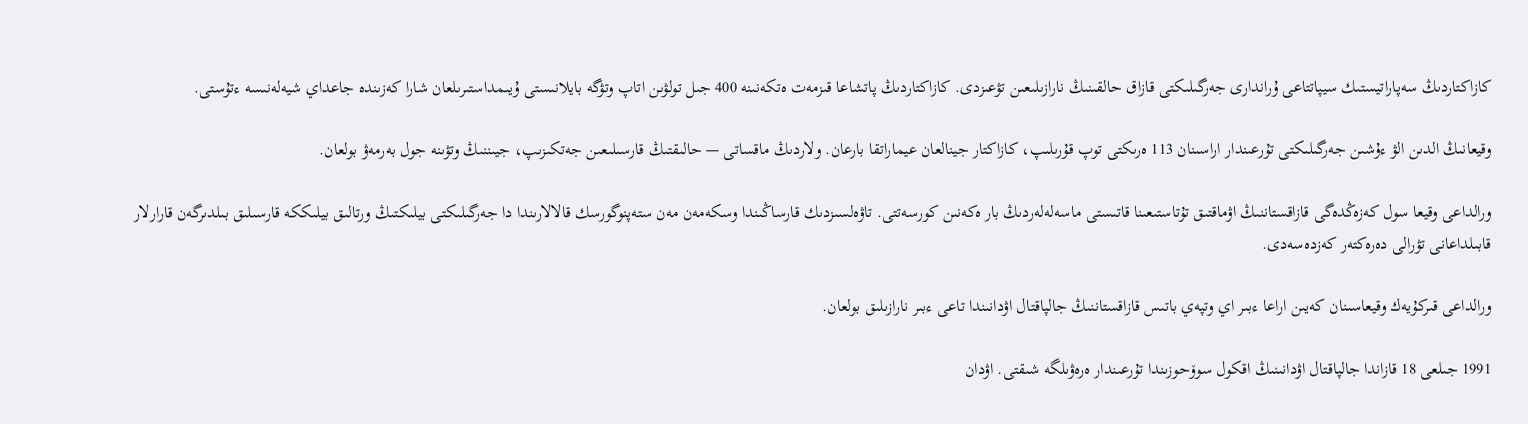كازاكتاردىڭ سەپاراتيستىك سيپاتتاعى ۇراندارى جەرگىلىكتى قازاق حالقىنىڭ نارازىلىعىن تۋعىزدى. كازاكتاردىڭ پاتشاعا قىزمەت ەتكەنىنە 400 جىل تولۋىن اتاپ وتۋگە بايلانىستى ۇيىمداستىرىلعان شارا كەزىندە جاعداي شيەلەنىسە ءتۇستى.

وقيعانىڭ الدىن الۋ ءۇشىن جەرگىلىكتى تۇرعىندار اراسىنان 113 ەرىكتى توپ قۇرىلىپ، كازاكتار جينالعان عيماراتقا بارعان. ولاردىڭ ماقساتى — حالىقتىڭ قارسىلىعىن جەتكىزىپ، جيىننىڭ وتۋىنە جول بەرمەۋ بولعان.

ورالداعى وقيعا سول كەزەڭدەگى قازاقستاننىڭ اۋماقتىق تۇتاستىعىنا قاتىستى ماسەلەلەردىڭ بار ەكەنىن كورسەتتى. تاۋەلسىزدىك قارساڭىندا وسكەمەن مەن ستەپنوگورسك قالالارىندا دا جەرگىلىكتى بيلىكتىڭ ورتالىق بيلىككە قارسىلىق بىلدىرگەن قارارلار قابىلداعانى تۋرالى دەرەكتەر كەزدەسەدى.

ورالداعى قىركۇيەك وقيعاسىنان كەيىن اراعا ءبىر اي وتپەي باتىس قازاقستاننىڭ جالپاقتال اۋدانىندا تاعى ءبىر نارازىلىق بولعان.

1991 جىلعى 18 قازاندا جالپاقتال اۋدانىنىڭ اقكول سوۆحوزىندا تۇرعىندار ەرەۋىلگە شىقتى. اۋدان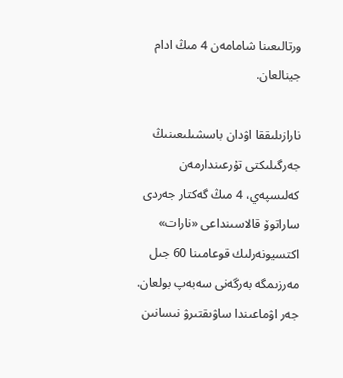ورتالىعىنا شامامەن 4 مىڭ ادام جينالعان.

نارازىلىققا اۋدان باسشىلىعىنىڭ جەرگىلىكتى تۇرعىندارمەن كەلىسپەي، 4 مىڭ گەكتار جەردى ساراتوۆ قالاسىنداعى «نارات» اكتسيونەرلىك قوعامىنا 60 جىل مەرزىمگە بەرگەنى سەبەپ بولعان. جەر اۋماعىندا ساۋىقتىرۋ نىسانىن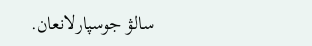سالۋ جوسپارلانعان.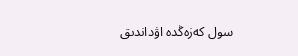سول كەزەڭدە اۋداندىق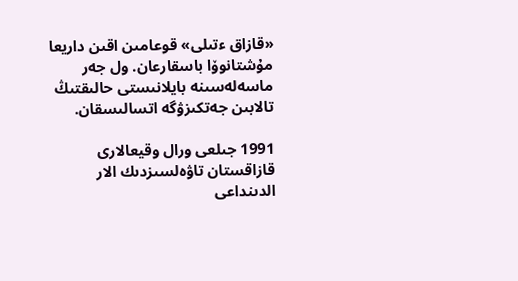«قازاق ءتىلى» قوعامىن اقىن داريعا مۇشتانوۆا باسقارعان. ول جەر ماسەلەسىنە بايلانىستى حالىقتىڭ تالابىن جەتكىزۋگە اتسالىسقان.

1991 جىلعى ورال وقيعالارى قازاقستان تاۋەلسىزدىك الار الدىنداعى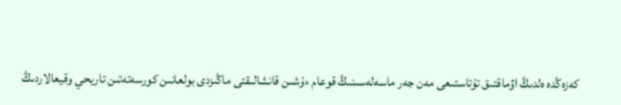كەزەڭدە ەلدىڭ اۋماقتىق تۇتاستىعى مەن جەر ماسەلەسىنىڭ قوعام ءۇشىن قانشالىقتى ماڭىزدى بولعانىن كورسەتەتىن تاريحي وقيعالاردىڭ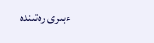ءبىرى رەتىندە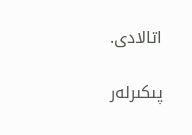اتالادى.

پىكىرلەر